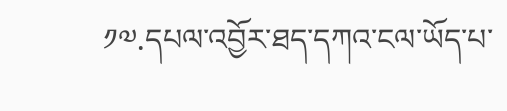༡༧.དཔལ་འབྱོར་ཐད་དཀའ་ངལ་ཡོད་པ་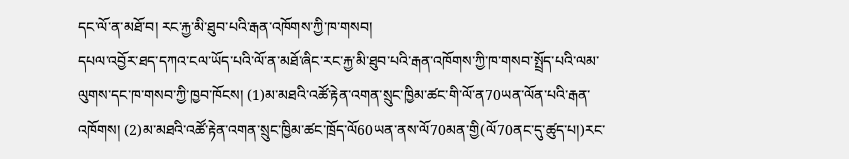དང་ལོ་ན་མཐོ་བ། རང་རྐྱ་མི་ཐུབ་པའི་རྒན་འཁོགས་ཀྱི་ཁ་གསབ།
དཔལ་འབྱོར་ཐད་དཀའ་ངལ་ཡོད་པའི་ལོ་ན་མཐོ་ཞིང་རང་རྐྱ་མི་ཐུབ་པའི་རྒན་འཁོགས་ཀྱི་ཁ་གསབ་སྤྲོད་པའི་ལམ་ལུགས་དང་ཁ་གསབ་ཀྱི་ཁྱབ་ཁོངས། (1)མ་མཐའི་འཚོ་རྟེན་འགན་སྲུང་ཁྱིམ་ཚང་གི་ལོ་ན70ཡན་ལོན་པའི་རྒན་འཁོགས། (2)མ་མཐའི་འཚོ་རྟེན་འགན་སྲུང་ཁྱིམ་ཚང་ཁྲོད་ལོ60ཡན་ནས་ལོ70མན་གྱི(ལོ70ནང་དུ་ཚུད་པ།)རང་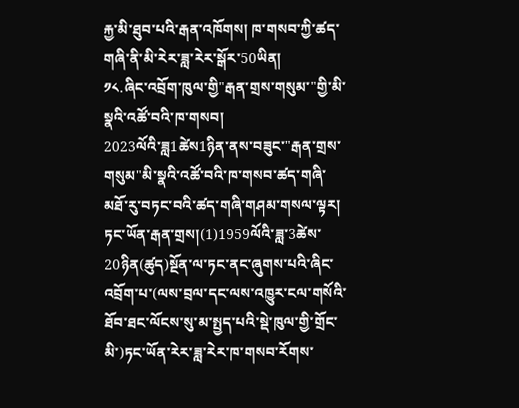རྐྱ་མི་ཐུབ་པའི་རྒན་འཁོགས། ཁ་གསབ་ཀྱི་ཚད་གཞི་ནི་མི་རེར་ཟླ་རེར་སྒོར་50ཡིན།
༡༨.ཞིང་འབྲོག་ཁུལ་གྱི"རྒན་གྲས་གསུམ་"གྱི་མི་སྣའི་འཚོ་བའི་ཁ་གསབ།
2023ལོའི་ཟླ1ཚེས1ཉིན་ནས་བཟུང་"རྒན་གྲས་གསུམ"མི་སྣའི་འཚོ་བའི་ཁ་གསབ་ཚད་གཞི་མཐོ་རུ་བཏང་བའི་ཚད་གཞི་གཤམ་གསལ་ལྟར།
ཏང་ཡོན་རྒན་གྲས།(1)1959ལོའི་ཟླ་3ཚེས་20ཉིན(ཚུད)སྔོན་ལ་ཏང་ནང་ཞུགས་པའི་ཞིང་འབྲོག་པ་(ལས་བྲལ་དང་ལས་འཁྱུར་ངལ་གསོའི་ཐོབ་ཐང་ལོངས་སུ་མ་སྤྱད་པའི་སྡེ་ཁུལ་གྱི་གྲོང་མི་)ཏང་ཡོན་རེར་ཟླ་རེར་ཁ་གསབ་རོགས་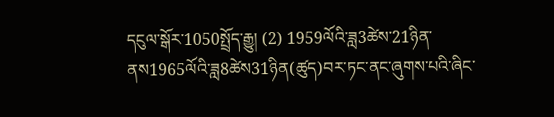དངུལ་སྒོར་1050སྤྲོད་རྒྱུ། (2) 1959ལོའི་ཟླ3ཚེས་21ཉིན་ནས1965ལོའི་ཟླ8ཚེས31ཉིན(ཚུད)བར་ཏང་ནང་ཞུགས་པའི་ཞིང་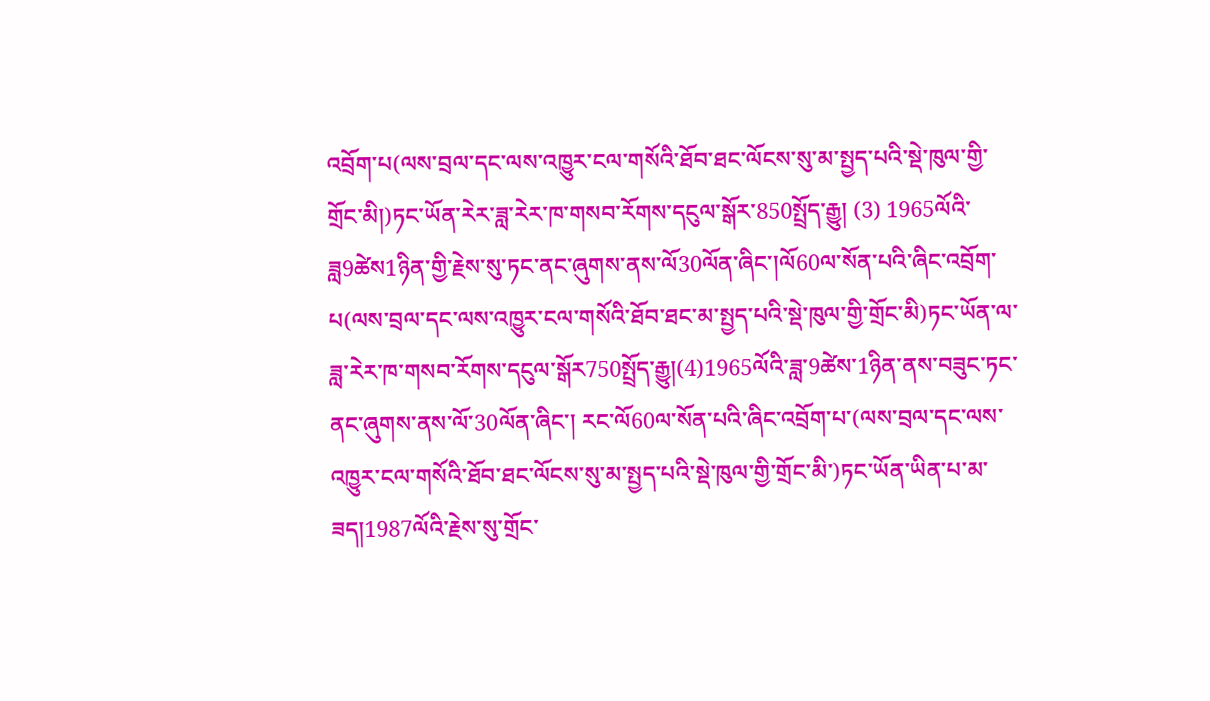འབྲོག་པ(ལས་བྲལ་དང་ལས་འཁྱུར་ངལ་གསོའི་ཐོབ་ཐང་ལོངས་སུ་མ་སྤྱད་པའི་སྡེ་ཁུལ་གྱི་གྲོང་མི།)ཏང་ཡོན་རེར་ཟླ་རེར་ཁ་གསབ་རོགས་དངུལ་སྒོར་850སྤྲོད་རྒྱུ། (3) 1965ལོའི་ཟླ9ཚེས1ཉིན་གྱི་རྗེས་སུ་ཏང་ནང་ཞུགས་ནས་ལོ30ལོན་ཞིང་།ལོ60ལ་སོན་པའི་ཞིང་འབྲོག་པ(ལས་བྲལ་དང་ལས་འཁྱུར་ངལ་གསོའི་ཐོབ་ཐང་མ་སྤྱད་པའི་སྡེ་ཁུལ་གྱི་གྲོང་མི)ཏང་ཡོན་ལ་ཟླ་རེར་ཁ་གསབ་རོགས་དངུལ་སྒོར750སྤྲོད་རྒྱུ།(4)1965ལོའི་ཟླ་9ཚེས་1ཉིན་ནས་བཟུང་ཏང་ནང་ཞུགས་ནས་ལོ་30ལོན་ཞིང་། རང་ལོ60ལ་སོན་པའི་ཞིང་འབྲོག་པ་(ལས་བྲལ་དང་ལས་འཁྱུར་ངལ་གསོའི་ཐོབ་ཐང་ལོངས་སུ་མ་སྤྱད་པའི་སྡེ་ཁུལ་གྱི་གྲོང་མི་)ཏང་ཡོན་ཡིན་པ་མ་ཟད།1987ལོའི་རྗེས་སུ་གྲོང་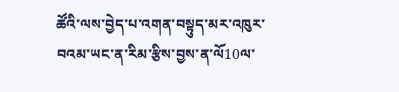ཚོའི་ལས་བྱེད་པ་འགན་བསྟུད་མར་འཁུར་བའམ་ཡང་ན་རིམ་རྩིས་བྱས་ན་ལོ10ལ་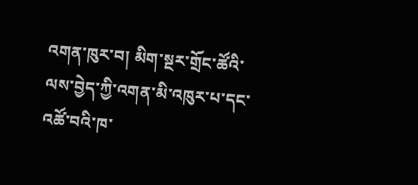འགན་ཁུར་བ། མིག་སྔར་གྲོང་ཚོའི་ལས་བྱེད་ཀྱི་འགན་མི་འཁུར་པ་དང་འཚོ་བའི་ཁ་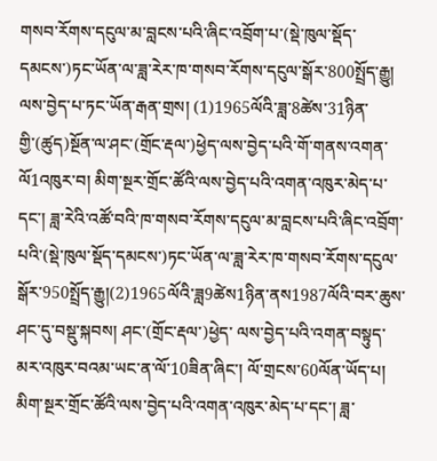གསབ་རོགས་དངུལ་མ་བླངས་པའི་ཞིང་འབྲོག་པ་(སྡེ་ཁུལ་སྡོད་དམངས་)ཏང་ཡོན་ལ་ཟླ་རེར་ཁ་གསབ་རོགས་དངུལ་སྒོར་800སྤྲོད་རྒྱུ།
ལས་བྱེད་པ་ཏང་ཡོན་རྒན་གྲས། (1)1965ལོའི་ཟླ་8ཚེས་31ཉིན་གྱི་(ཚུད)སྔོན་ལ་ཤང་(གྲོང་རྡལ་)ཕྱེད་ལས་བྱེད་པའི་གོ་གནས་འགན་ལོ1འཁུར་བ། མིག་སྔར་གྲོང་ཚོའི་ལས་བྱེད་པའི་འགན་འཁུར་མེད་པ་དང་། ཟླ་རེའི་འཚོ་བའི་ཁ་གསབ་རོགས་དངུལ་མ་བླངས་པའི་ཞིང་འབྲོག་པའི་(སྡེ་ཁུལ་སྡོད་དམངས་)ཏང་ཡོན་ལ་ཟླ་རེར་ཁ་གསབ་རོགས་དངུལ་སྒོར་950སྤྲོད་རྒྱུ།(2)1965ལོའི་ཟླ9ཚེས1ཉིན་ནས1987ལོའི་བར་ཆུས་ཤང་དུ་བསྡུ་སྐབས། ཤང་(གྲོང་རྡལ་)ཕྱེད་ ལས་བྱེད་པའི་འགན་བསྟུད་མར་འཁུར་བའམ་ཡང་ན་ལོ་10ཟིན་ཞིང་། ལོ་གྲངས་60ལོན་ཡོད་པ། མིག་སྔར་གྲོང་ཚོའི་ལས་བྱེད་པའི་འགན་འཁུར་མེད་པ་དང་། ཟླ་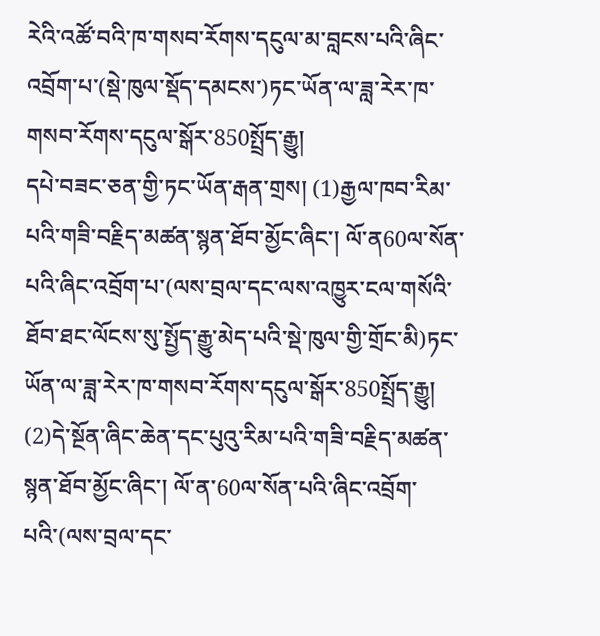རེའི་འཚོ་བའི་ཁ་གསབ་རོགས་དངུལ་མ་བླངས་པའི་ཞིང་འབྲོག་པ་(སྡེ་ཁུལ་སྡོད་དམངས་)ཏང་ཡོན་ལ་ཟླ་རེར་ཁ་གསབ་རོགས་དངུལ་སྒོར་850སྤྲོད་རྒྱུ།
དཔེ་བཟང་ཅན་གྱི་ཏང་ཡོན་རྒན་གྲས། (1)རྒྱལ་ཁབ་རིམ་པའི་གཟི་བརྗིད་མཚན་སྙན་ཐོབ་མྱོང་ཞིང་། ལོ་ན60ལ་སོན་པའི་ཞིང་འབྲོག་པ་(ལས་བྲལ་དང་ལས་འཁྱུར་ངལ་གསོའི་ཐོབ་ཐང་ལོངས་སུ་སྤྱོད་རྒྱུ་མེད་པའི་སྡེ་ཁུལ་གྱི་གྲོང་མི)ཏང་ཡོན་ལ་ཟླ་རེར་ཁ་གསབ་རོགས་དངུལ་སྒོར་850སྤྲོད་རྒྱུ། (2)དེ་སྔོན་ཞིང་ཆེན་དང་པུའུ་རིམ་པའི་གཟི་བརྗིད་མཚན་སྙན་ཐོབ་མྱོང་ཞིང་། ལོ་ན་60ལ་སོན་པའི་ཞིང་འབྲོག་པའི་(ལས་བྲལ་དང་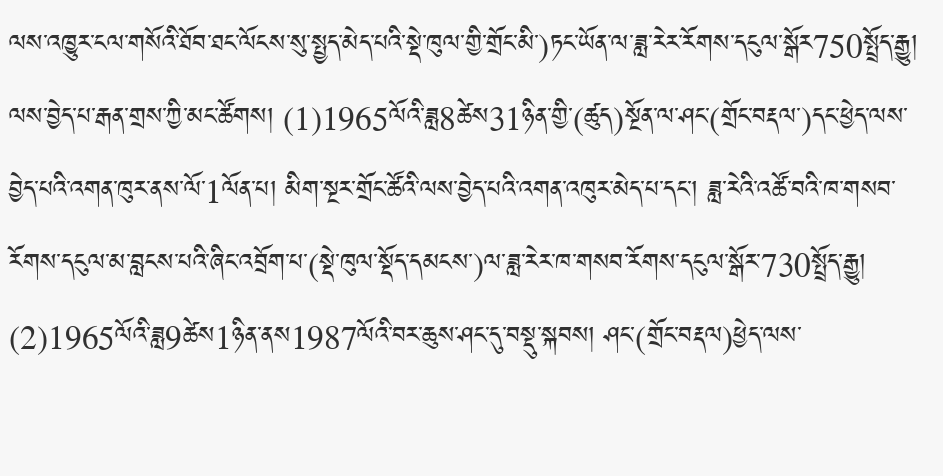ལས་འཁྱུར་ངལ་གསོའི་ཐོབ་ཐང་ལོངས་སུ་སྤྱད་མེད་པའི་སྡེ་ཁུལ་གྱི་གྲོང་མི་)ཏང་ཡོན་ལ་ཟླ་རེར་རོགས་དངུལ་སྒོར750སྤྲོད་རྒྱུ།
ལས་བྱེད་པ་རྒན་གྲས་ཀྱི་མང་ཚོགས། (1)1965ལོའི་ཟླ8ཚེས31ཉིན་གྱི་(ཚུད)སྔོན་ལ་ཤང་(གྲོང་བརྡལ་)དང་ཕྱེད་ལས་བྱེད་པའི་འགན་ཁུར་ནས་ལོ་1ལོན་པ། མིག་སྔར་གྲོང་ཚོའི་ལས་བྱེད་པའི་འགན་འཁུར་མེད་པ་དང་། ཟླ་རེའི་འཚོ་བའི་ཁ་གསབ་རོགས་དངུལ་མ་བླངས་པའི་ཞིང་འབྲོག་པ་(སྡེ་ཁུལ་སྡོད་དམངས་)ལ་ཟླ་རེར་ཁ་གསབ་རོགས་དངུལ་སྒོར་730སྤྲོད་རྒྱུ། (2)1965ལོའི་ཟླ9ཚེས1ཉིན་ནས1987ལོའི་བར་ཆུས་ཤང་དུ་བསྡུ་སྐབས། ཤང་(གྲོང་བརྡལ)ཕྱེད་ལས་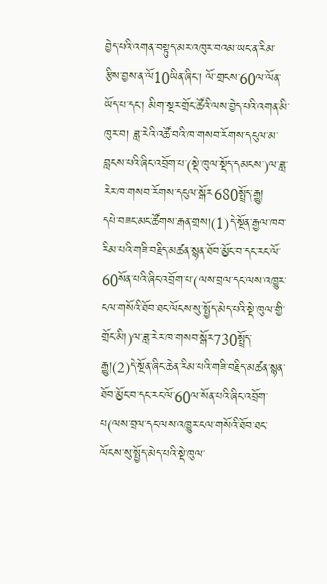བྱེད་པའི་འགན་བསྟུད་མར་འཁུར་བའམ་ཡང་ན་རིམ་རྩིས་བྱས་ན་ལོ10ཡིན་ཞིང་། ལོ་གྲངས་60ལ་ལོན་ཡོད་པ་དང་། མིག་སྔར་གྲོང་ཚོའི་ལས་བྱེད་པའི་འགན་མི་ཁུར་བ། ཟླ་རེའི་འཚོ་བའི་ཁ་གསབ་རོགས་དངུལ་མ་བླངས་པའི་ཞིང་འབྲོག་པ་(སྡེ་ཁུལ་སྡོད་དམངས་)ལ་ཟླ་རེར་ཁ་གསབ་རོགས་དངུལ་སྒོར680སྤྲོད་རྒྱུ།
དཔེ་བཟང་མང་ཚོགས་རྒན་གྲས།(1)དེ་སྔོན་རྒྱལ་ཁབ་རིམ་པའི་གཟི་བརྗིད་མཚན་སྙན་ཐོབ་མྱོང་བ་དང་རང་ལོ་60སོན་པའི་ཞིང་འབྲོག་པ་(ལས་བྲལ་དང་ལས་འཁྱུར་ངལ་གསོའི་ཐོབ་ཐང་ལོངས་སུ་སྤྱོད་མེད་པའི་སྡེ་ཁུལ་གྱི་གྲོང་མི།)ལ་ཟླ་རེར་ཁ་གསབ་སྒོར730སྤྲོད་རྒྱུ།(2)དེ་སྔོན་ཞིང་ཆེན་རིམ་པའི་གཟི་བརྗིད་མཚན་སྙན་ཐོབ་མྱོང་བ་དང་རང་ལོ་60ལ་སོན་པའི་ཞིང་འབྲོག་པ(ལས་བྲལ་དང་ལས་འཁྱུར་ངལ་གསོའི་ཐོབ་ཐང་ལོངས་སུ་སྤྱོད་མེད་པའི་སྡེ་ཁུལ་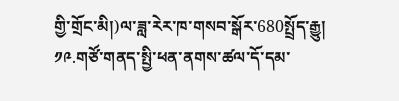གྱི་གྲོང་མི།)ལ་ཟླ་རེར་ཁ་གསབ་སྒོར་680སྤྲོད་རྒྱུ།
༡༩.གཙོ་གནད་སྤྱི་ཕན་ནགས་ཚལ་དོ་དམ་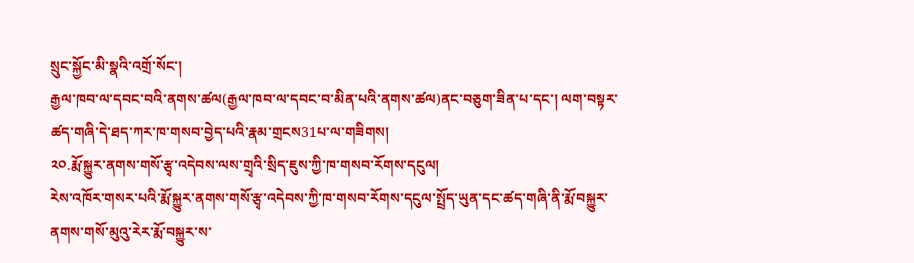སྲུང་སྐྱོང་མི་སྣའི་འགྲོ་སོང་།
རྒྱལ་ཁབ་ལ་དབང་བའི་ནགས་ཚལ(རྒྱལ་ཁབ་ལ་དབང་བ་མིན་པའི་ནགས་ཚལ)ནང་བཅུག་ཟིན་པ་དང་། ལག་བསྟར་ཚད་གཞི་དེ་ཐད་ཀར་ཁ་གསབ་བྱེད་པའི་རྣམ་གྲངས31པ་ལ་གཟིགས།
༢༠.རྨོ་སྐྱུར་ནགས་གསོ་རྩྭ་འདེབས་ལས་གྲྭའི་སྲིད་ཇུས་ཀྱི་ཁ་གསབ་རོགས་དངུལ།
རེས་འཁོར་གསར་པའི་རྨོ་སྐྱུར་ནགས་གསོ་རྩྭ་འདེབས་ཀྱི་ཁ་གསབ་རོགས་དངུལ་སྤྲོད་ཡུན་དང་ཚད་གཞི་ནི་རྨོ་བསྐྱུར་ནགས་གསོ་མུའུ་རེར་རྨོ་བསྐྱུར་ས་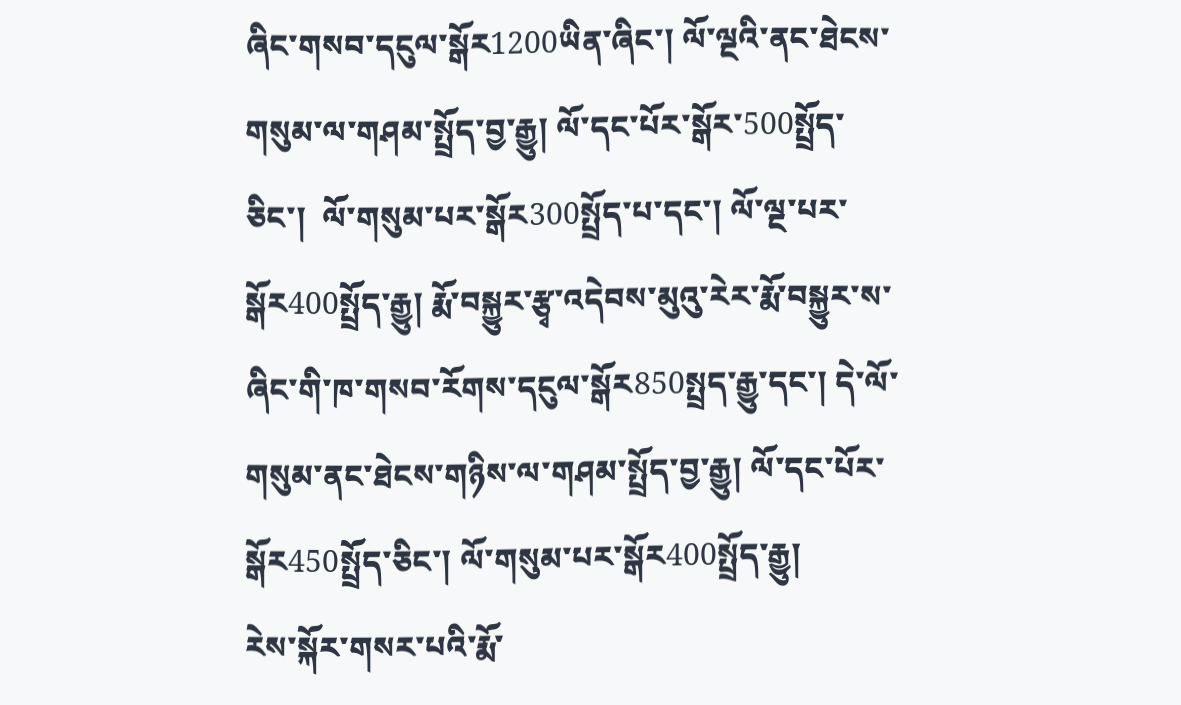ཞིང་གསབ་དངུལ་སྒོར1200ཡིན་ཞིང་། ལོ་ལྔའི་ནང་ཐེངས་གསུམ་ལ་གཤམ་སྤྲོད་བྱ་རྒྱུ། ལོ་དང་པོར་སྒོར་500སྤྲོད་ཅིང་།  ལོ་གསུམ་པར་སྒོར300སྤྲོད་པ་དང་། ལོ་ལྔ་པར་སྒོར400སྤྲོད་རྒྱུ། རྨོ་བསྐྱུར་རྩྭ་འདེབས་མུའུ་རེར་རྨོ་བསྐྱུར་ས་ཞིང་གི་ཁ་གསབ་རོགས་དངུལ་སྒོར850སྤྲད་རྒྱུ་དང་། དེ་ལོ་གསུམ་ནང་ཐེངས་གཉིས་ལ་གཤམ་སྤྲོད་བྱ་རྒྱུ། ལོ་དང་པོར་སྒོར450སྤྲོད་ཅིང་། ལོ་གསུམ་པར་སྒོར400སྤྲོད་རྒྱུ།
རེས་སྐོར་གསར་པའི་རྨོ་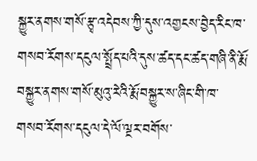སྐྱུར་ནགས་གསོ་རྩྭ་འདེབས་ཀྱི་དུས་འགྱངས་བྱེད་རིང་ཁ་གསབ་རོགས་དངུལ་སྤྲོད་པའི་དུས་ཚད་དང་ཚད་གཞི་ནི་རྨོ་བསྐྱུར་ནགས་གསོ་མུའུ་རེའི་རྨོ་བསྐྱུར་ས་ཞིང་གི་ཁ་གསབ་རོགས་དངུལ་དེ་ལོ་ལྔར་བགོས་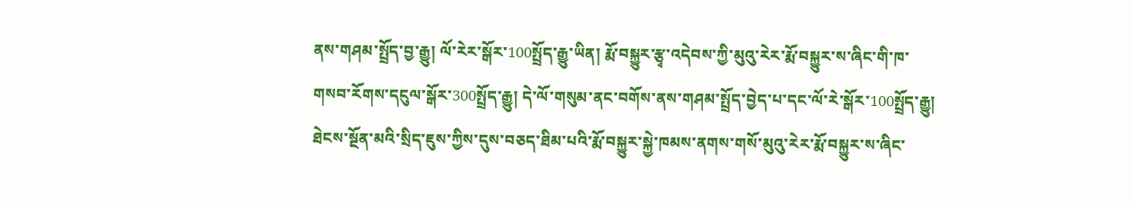ནས་གཤམ་སྤྲོད་བྱ་རྒྱུ། ལོ་རེར་སྒོར་100སྤྲོད་རྒྱུ་ཡིན། རྨོ་བསྐྱུར་རྩྭ་འདེབས་ཀྱི་མུའུ་རེར་རྨོ་བསྐྱུར་ས་ཞིང་གི་ཁ་གསབ་རོགས་དངུལ་སྒོར་300སྤྲོད་རྒྱུ། དེ་ལོ་གསུམ་ནང་བགོས་ནས་གཤམ་སྤྲོད་བྱེད་པ་དང་ལོ་རེ་སྒོར་100སྤྲོད་རྒྱུ། ཐེངས་སྔོན་མའི་སྲིད་ཇུས་ཀྱིས་དུས་བཅད་ཐིམ་པའི་རྨོ་བསྐྱུར་སྐྱེ་ཁམས་ནགས་གསོ་མུའུ་རེར་རྨོ་བསྐྱུར་ས་ཞིང་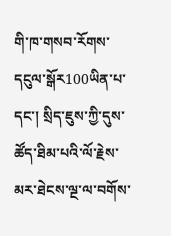གི་ཁ་གསབ་རོགས་དངུལ་སྒོར100ཡིན་པ་དང་། སྲིད་ཇུས་ཀྱི་དུས་ཚོད་ཐིམ་པའི་ལོ་རྗེས་མར་ཐེངས་ལྔ་ལ་བགོས་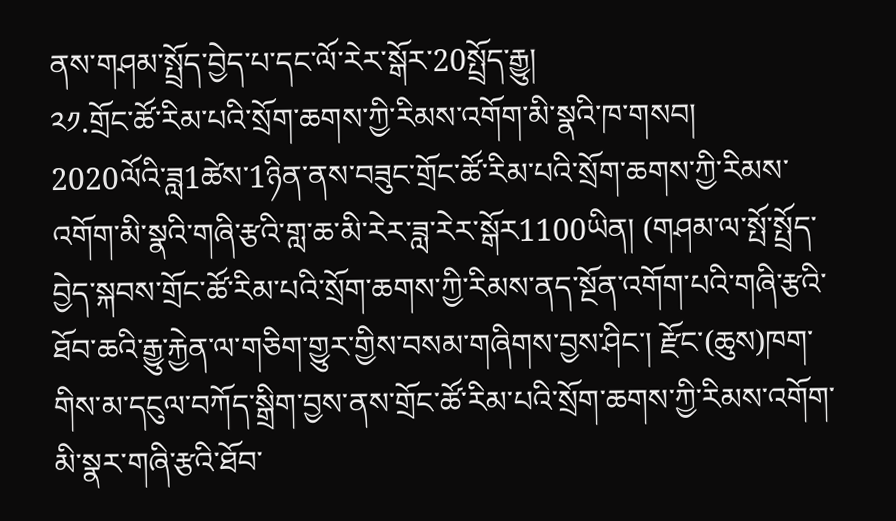ནས་གཤམ་སྤྲོད་བྱེད་པ་དང་ལོ་རེར་སྒོར་20སྤྲོད་རྒྱུ།
༢༡.གྲོང་ཚོ་རིམ་པའི་སྲོག་ཆགས་ཀྱི་རིམས་འགོག་མི་སྣའི་ཁ་གསབ།
2020ལོའི་ཟླ1ཚེས་1ཉིན་ནས་བཟུང་གྲོང་ཚོ་རིམ་པའི་སྲོག་ཆགས་ཀྱི་རིམས་འགོག་མི་སྣའི་གཞི་རྩའི་གླ་ཆ་མི་རེར་ཟླ་རེར་སྒོར1100ཡིན། (གཤམ་ལ་སྤོ་སྤྲོད་བྱེད་སྐབས་གྲོང་ཚོ་རིམ་པའི་སྲོག་ཆགས་ཀྱི་རིམས་ནད་སྔོན་འགོག་པའི་གཞི་རྩའི་ཐོབ་ཆའི་རྒྱུ་རྐྱེན་ལ་གཅིག་གྱུར་གྱིས་བསམ་གཞིགས་བྱས་ཤིང་། རྫོང་(ཆུས)ཁག་གིས་མ་དངུལ་བཀོད་སྒྲིག་བྱས་ནས་གྲོང་ཚོ་རིམ་པའི་སྲོག་ཆགས་ཀྱི་རིམས་འགོག་མི་སྣར་གཞི་རྩའི་ཐོབ་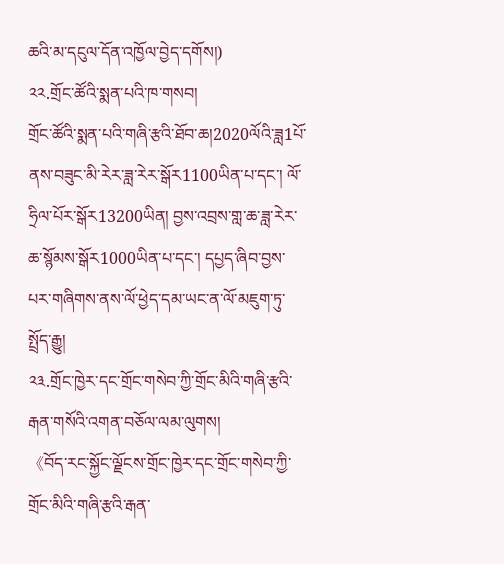ཆའི་མ་དངུལ་དོན་འཁྱོལ་བྱེད་དགོས།)
༢༢.གྲོང་ཚོའི་སྨན་པའི་ཁ་གསབ།
གྲོང་ཚོའི་སྨན་པའི་གཞི་རྩའི་ཐོབ་ཆ།2020ལོའི་ཟླ1པོ་ནས་བཟུང་མི་རེར་ཟླ་རེར་སྒོར1100ཡིན་པ་དང་། ལོ་ཧྲིལ་པོར་སྒོར13200ཡིན། བྱས་འབྲས་གླ་ཆ་ཟླ་རེར་ཆ་སྙོམས་སྒོར1000ཡིན་པ་དང་། དཔྱད་ཞིབ་བྱས་པར་གཞིགས་ནས་ལོ་ཕྱེད་དམ་ཡང་ན་ལོ་མཇུག་ཏུ་སྤྲོད་རྒྱུ།
༢༣.གྲོང་ཁྱེར་དང་གྲོང་གསེབ་ཀྱི་གྲོང་མིའི་གཞི་རྩའི་རྒན་གསོའི་འགན་བཅོལ་ལམ་ལུགས།
《བོད་རང་སྐྱོང་ལྗོངས་གྲོང་ཁྱེར་དང་གྲོང་གསེབ་ཀྱི་གྲོང་མིའི་གཞི་རྩའི་རྒན་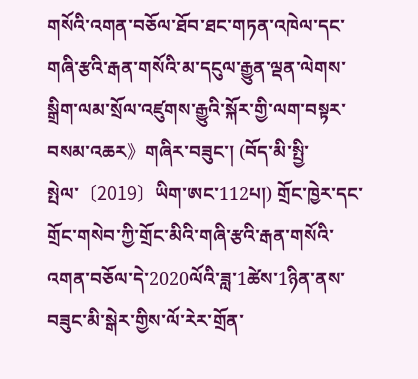གསོའི་འགན་བཅོལ་ཐོབ་ཐང་གཏན་འཁེལ་དང་གཞི་རྩའི་རྒན་གསོའི་མ་དངུལ་རྒྱུན་ལྡན་ལེགས་སྒྲིག་ལམ་སྲོལ་འཛུགས་རྒྱུའི་སྐོར་གྱི་ལག་བསྟར་བསམ་འཆར》གཞིར་བཟུང་། (བོད་མི་སྤྱི་སྤེལ་〔2019〕ཡིག་ཨང་112པ།) གྲོང་ཁྱེར་དང་གྲོང་གསེབ་ཀྱི་གྲོང་མིའི་གཞི་རྩའི་རྒན་གསོའི་འགན་བཅོལ་དེ་2020ལོའི་ཟླ་1ཚེས་1ཉིན་ནས་བཟུང་མི་སྒེར་གྱིས་ལོ་རེར་གྲོན་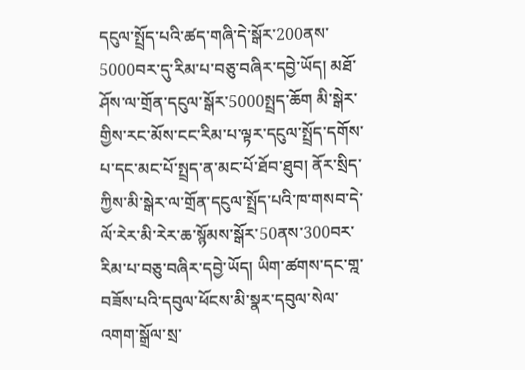དངུལ་སྤྲོད་པའི་ཚད་གཞི་དེ་སྒོར་200ནས་5000བར་དུ་རིམ་པ་བཅུ་བཞིར་དབྱེ་ཡོད། མཐོ་ཤོས་ལ་གྲོན་དངུལ་སྒོར་5000སྤྲད་ཆོག མི་སྒེར་གྱིས་རང་མོས་ངང་རིམ་པ་ལྟར་དངུལ་སྤྲོད་དགོས་པ་དང་མང་པོ་སྤྲད་ན་མང་པོ་ཐོབ་ཐུབ། ནོར་སྲིད་ཀྱིས་མི་སྒེར་ལ་གྲོན་དངུལ་སྤྲོད་པའི་ཁ་གསབ་དེ་ལོ་རེར་མི་རེར་ཆ་སྙོམས་སྒོར་50ནས་300བར་རིམ་པ་བཅུ་བཞིར་དབྱེ་ཡོད། ཡིག་ཚགས་དང་གྰ་བཟོས་པའི་དབུལ་ཕོངས་མི་སྣར་དབུལ་སེལ་འགག་སྒྲོལ་སྲ་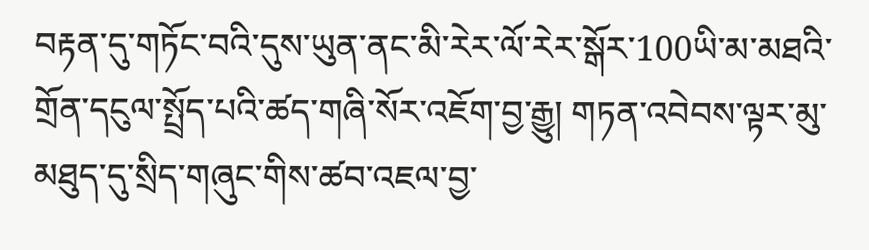བརྟན་དུ་གཏོང་བའི་དུས་ཡུན་ནང་མི་རེར་ལོ་རེར་སྒོར་100ཡི་མ་མཐའི་གྲོན་དངུལ་སྤྲོད་པའི་ཚད་གཞི་སོར་འཇོག་བྱ་རྒྱུ། གཏན་འབེབས་ལྟར་མུ་མཐུད་དུ་སྲིད་གཞུང་གིས་ཚབ་འཇལ་བྱ་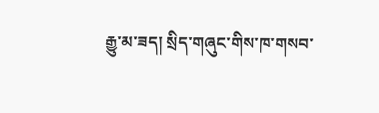རྒྱུ་མ་ཟད། སྲིད་གཞུང་གིས་ཁ་གསབ་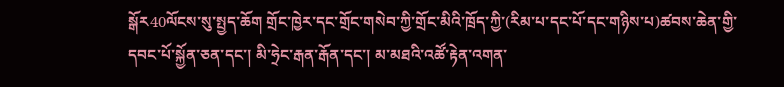སྒོར40ལོངས་སུ་སྤྱད་ཆོག གྲོང་ཁྱེར་དང་གྲོང་གསེབ་ཀྱི་གྲོང་མིའི་ཁྲོད་ཀྱི་(རིམ་པ་དང་པོ་དང་གཉིས་པ)ཚབས་ཆེན་གྱི་དབང་པོ་སྐྱོན་ཅན་དང་། མི་ཧྲེང་རྒན་རྒོན་དང་། མ་མཐའི་འཚོ་རྟེན་འགན་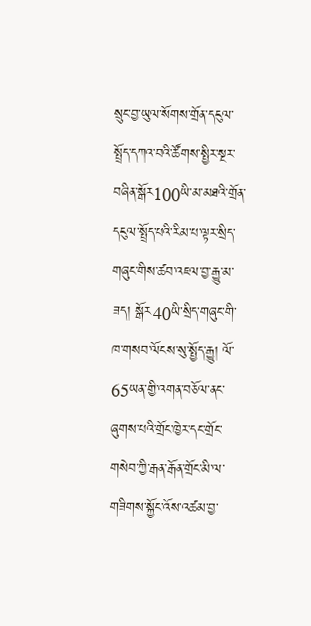སྲུང་བྱ་ཡུལ་སོགས་གྲོན་དངུལ་སྤྲོད་དཀའ་བའི་ཚོགས་སྤྱིར་སྔར་བཞིན་སྒོར100ཡི་མ་མཐའི་གྲོན་དངུལ་སྤྲོད་པའི་རིམ་པ་ལྟར་སྲིད་གཞུང་གིས་ཚབ་འཇལ་བྱ་རྒྱུ་མ་ཟད། སྒོར40ཡི་སྲིད་གཞུང་གི་ཁ་གསབ་ལོངས་སུ་སྤྱོད་རྒྱུ། ལོ་65ཡན་གྱི་འགན་བཅོལ་ནང་ཞུགས་པའི་གྲོང་ཁྱེར་དང་གྲོང་གསེབ་ཀྱི་རྒན་རྒོན་གྲོང་མི་ལ་གཟིགས་སྐྱོང་འོས་འཚམ་བྱ་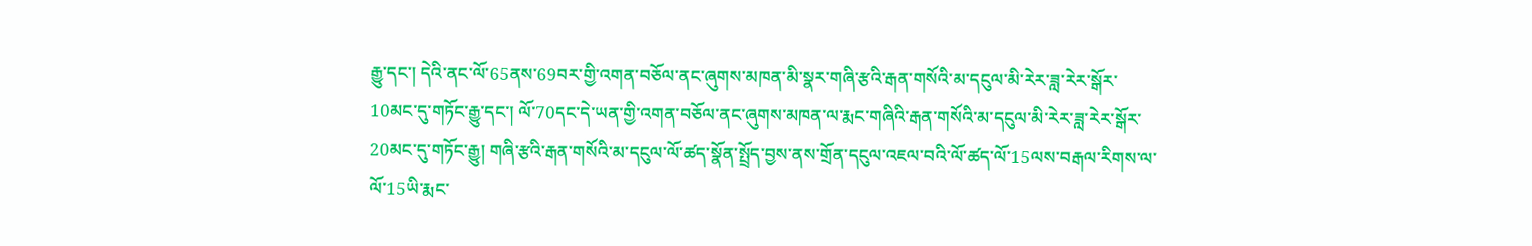རྒྱུ་དང་། དེའི་ནང་ལོ་65ནས་69བར་གྱི་འགན་བཅོལ་ནང་ཞུགས་མཁན་མི་སྣར་གཞི་རྩའི་རྒན་གསོའི་མ་དངུལ་མི་རེར་ཟླ་རེར་སྒོར་10མང་དུ་གཏོང་རྒྱུ་དང་། ལོ་70དང་དེ་ཡན་གྱི་འགན་བཅོལ་ནང་ཞུགས་མཁན་ལ་རྨང་གཞིའི་རྒན་གསོའི་མ་དངུལ་མི་རེར་ཟླ་རེར་སྒོར་20མང་དུ་གཏོང་རྒྱུ། གཞི་རྩའི་རྒན་གསོའི་མ་དངུལ་ལོ་ཚད་སྣོན་སྤྲོད་བྱས་ནས་གྲོན་དངུལ་འཇལ་བའི་ལོ་ཚད་ལོ་15ལས་བརྒལ་རིགས་ལ་ལོ་15ཡི་རྨང་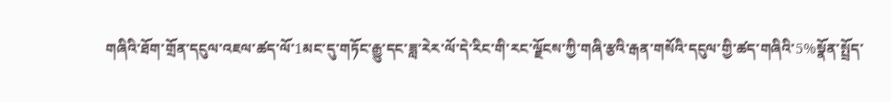གཞིའི་ཐོག་གྲོན་དངུལ་འཇལ་ཚད་ལོ་1མང་དུ་གཏོང་རྒྱུ་དང་ཟླ་རེར་ལོ་དེ་རིང་གི་རང་ལྗོངས་ཀྱི་གཞི་རྩའི་རྒན་གསོའི་དངུལ་གྱི་ཚད་གཞིའི་5%སྣོན་སྤྲོད་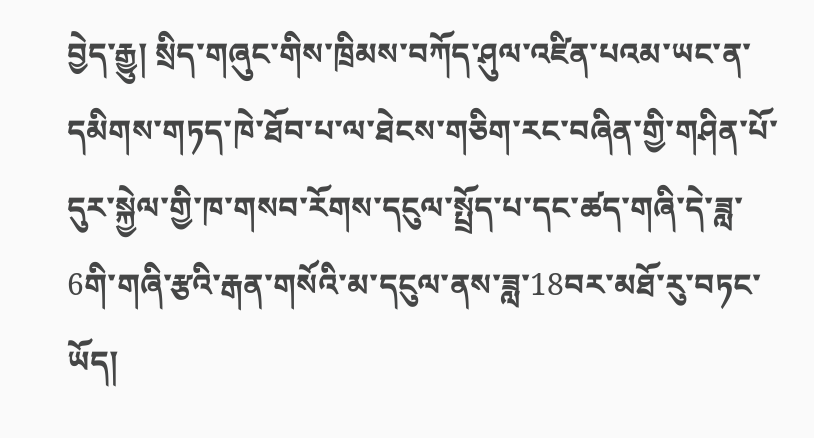བྱེད་རྒྱུ། སྲིད་གཞུང་གིས་ཁྲིམས་བཀོད་ཤུལ་འཛིན་པའམ་ཡང་ན་དམིགས་གཏད་ཁེ་ཐོབ་པ་ལ་ཐེངས་གཅིག་རང་བཞིན་གྱི་གཤིན་པོ་དུར་སྐྱེལ་གྱི་ཁ་གསབ་རོགས་དངུལ་སྤྲོད་པ་དང་ཚད་གཞི་དེ་ཟླ་6གི་གཞི་རྩའི་རྒན་གསོའི་མ་དངུལ་ནས་ཟླ་18བར་མཐོ་རུ་བཏང་ཡོད།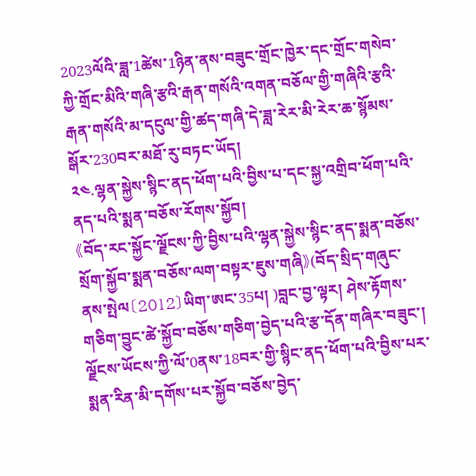2023ལོའི་ཟླ་1ཚེས་1ཉིན་ནས་བཟུང་གྲོང་ཁྱེར་དང་གྲོང་གསེབ་ཀྱི་གྲོང་མིའི་གཞི་རྩའི་རྒན་གསོའི་འགན་བཅོལ་གྱི་གཞིའི་རྩའི་རྒན་གསོའི་མ་དངུལ་གྱི་ཚད་གཞི་དེ་ཟླ་རེར་མི་རེར་ཆ་སྙོམས་སྒོར་230བར་མཐོ་རུ་བཏང་ཡོད།
༢༤.ལྷན་སྐྱེས་སྙིང་ནད་ཕོག་པའི་བྱིས་པ་དང་སྐྱ་འགྲིབ་ཕོག་པའི་ནད་པའི་སྨན་བཅོས་རོགས་སྐྱོབ།
《བོད་རང་སྐྱོང་ལྗོངས་ཀྱི་བྱིས་པའི་ལྷན་སྐྱེས་སྙིང་ནད་སྨན་བཅོས་སྲོག་སྐྱོབ་སྨན་བཅོས་ལག་བསྟར་ཇུས་གཞི》(བོད་སྲིད་གཞུང་ནས་སྤེལ〔2012〕ཡིག་ཨང་35པ། )བླང་བྱ་ལྟར། ཤེས་རྟོགས་གཅིག་བྱུང་ཚེ་སྐྱོབ་བཅོས་གཅིག་བྱེད་པའི་རྩ་དོན་གཞིར་བཟུང་། ལྗོངས་ཡོངས་ཀྱི་ལོ་0ནས་18བར་གྱི་སྙིང་ནད་ཕོག་པའི་བྱིས་པར་སྨན་རིན་མི་དགོས་པར་སྐྱོབ་བཅོས་བྱེད་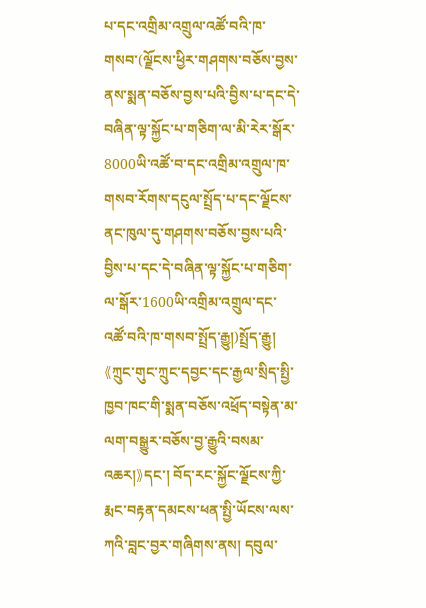པ་དང་འགྲིམ་འགྲུལ་འཚོ་བའི་ཁ་གསབ་(ལྗོངས་ཕྱིར་གཤགས་བཅོས་བྱས་ནས་སྨན་བཅོས་བྱས་པའི་བྱིས་པ་དང་དེ་བཞིན་ལྟ་སྐྱོང་པ་གཅིག་ལ་མི་རེར་སྒོར་8000ཡི་འཚོ་བ་དང་འགྲིམ་འགྲུལ་ཁ་གསབ་རོགས་དངུལ་སྤྲོད་པ་དང་ལྗོངས་ནང་ཁུལ་དུ་གཤགས་བཅོས་བྱས་པའི་བྱིས་པ་དང་དེ་བཞིན་ལྟ་སྐྱོང་པ་གཅིག་ལ་སྒོར་1600ཡི་འགྲིམ་འགྲུལ་དང་འཚོ་བའི་ཁ་གསབ་སྤྲོད་རྒྱུ།)སྤྲོད་རྒྱུ།《ཀྲུང་གུང་ཀྲུང་དབྱང་དང་རྒྱལ་སྲིད་སྤྱི་ཁྱབ་ཁང་གི་སྨན་བཅོས་འཕྲོད་བསྟེན་མ་ལག་བསྒྱུར་བཅོས་བྱ་རྒྱུའི་བསམ་འཆར།》དང་། བོད་རང་སྐྱོང་ལྗོངས་ཀྱི་རྨང་བརྟན་དམངས་ཕན་སྤྱི་ཡོངས་ལས་ཀའི་བླང་བྱར་གཞིགས་ནས། དབུལ་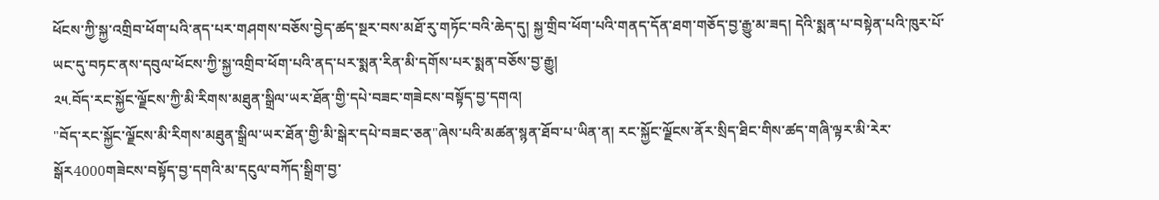ཕོངས་ཀྱི་སྐྱ་འགྲིབ་ཕོག་པའི་ནད་པར་གཤགས་བཅོས་བྱེད་ཚད་སྔར་བས་མཐོ་རུ་གཏོང་བའི་ཆེད་དུ། སྐྱ་གྲིབ་ཕོག་པའི་གནད་དོན་ཐག་གཅོད་བྱ་རྒྱུ་མ་ཟད། དེའི་སྨན་པ་བསྟེན་པའི་ཁུར་པོ་ཡང་དུ་བཏང་ནས་དབུལ་ཕོངས་ཀྱི་སྐྱ་འགྲིབ་ཕོག་པའི་ནད་པར་སྨན་རིན་མི་དགོས་པར་སྨན་བཅོས་བྱ་རྒྱུ།
༢༥.བོད་རང་སྐྱོང་ལྗོངས་ཀྱི་མི་རིགས་མཐུན་སྒྲིལ་ཡར་ཐོན་གྱི་དཔེ་བཟང་གཟེངས་བསྟོད་བྱ་དགའ།
"བོད་རང་སྐྱོང་ལྗོངས་མི་རིགས་མཐུན་སྒྲིལ་ཡར་ཐོན་གྱི་མི་སྒེར་དཔེ་བཟང་ཅན"ཞེས་པའི་མཚན་སྙན་ཐོབ་པ་ཡིན་ན། རང་སྐྱོང་ལྗོངས་ནོར་སྲིད་ཐིང་གིས་ཚད་གཞི་ལྟར་མི་རེར་སྒོར4000གཟེངས་བསྟོད་བྱ་དགའི་མ་དངུལ་བཀོད་སྒྲིག་བྱ་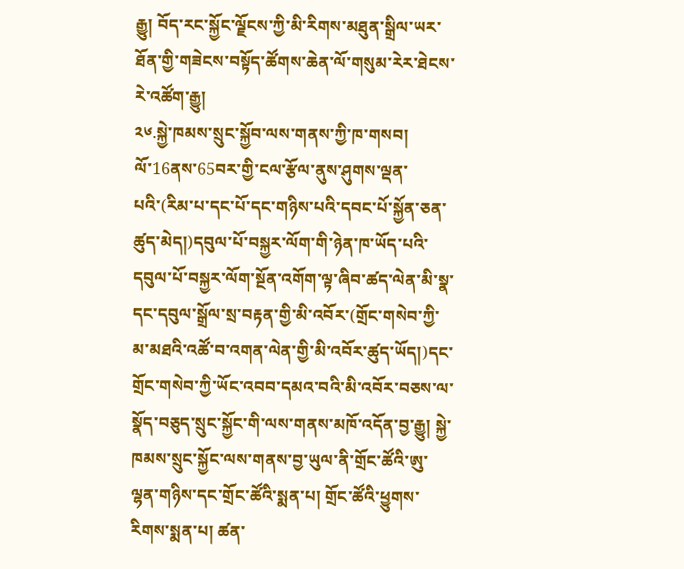རྒྱུ། བོད་རང་སྐྱོང་ལྗོངས་ཀྱི་མི་རིགས་མཐུན་སྒྲིལ་ཡར་ཐོན་གྱི་གཟེངས་བསྟོད་ཚོགས་ཆེན་ལོ་གསུམ་རེར་ཐེངས་རེ་འཚོག་རྒྱུ།
༢༦.སྐྱེ་ཁམས་སྲུང་སྐྱོབ་ལས་གནས་ཀྱི་ཁ་གསབ།
ལོ་16ནས་65བར་གྱི་ངལ་རྩོལ་ནུས་ཤུགས་ལྡན་པའི་(རིམ་པ་དང་པོ་དང་གཉིས་པའི་དབང་པོ་སྐྱོན་ཅན་ཚུད་མེད།)དབུལ་པོ་བསྐྱར་ལོག་གི་ཉེན་ཁ་ཡོད་པའི་དབུལ་པོ་བསྐྱར་ལོག་སྔོན་འགོག་ལྟ་ཞིབ་ཚད་ལེན་མི་སྣ་དང་དབུལ་སྒྲོལ་སྲ་བརྟན་གྱི་མི་འབོར་(གྲོང་གསེབ་ཀྱི་མ་མཐའི་འཚོ་བ་འགན་ལེན་གྱི་མི་འབོར་ཚུད་ཡོད།)དང་གྲོང་གསེབ་ཀྱི་ཡོང་འབབ་དམའ་བའི་མི་འབོར་བཅས་ལ་སྣོད་བཅུད་སྲུང་སྐྱོང་གི་ལས་གནས་མཁོ་འདོན་བྱ་རྒྱུ། སྐྱེ་ཁམས་སྲུང་སྐྱོང་ལས་གནས་བྱ་ཡུལ་ནི་གྲོང་ཚོའི་ཨུ་ལྷན་གཉིས་དང་གྲོང་ཚོའི་སྨན་པ། གྲོང་ཚོའི་ཕྱུགས་རིགས་སྨན་པ། ཚན་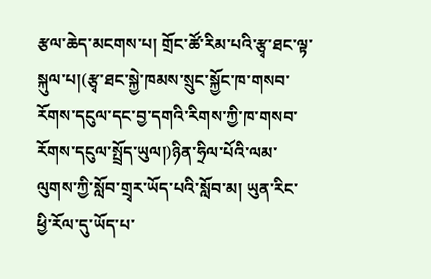རྩལ་ཆེད་མངགས་པ། གྲོང་ཚོ་རིམ་པའི་རྩྭ་ཐང་ལྟ་སྐུལ་པ།(རྩྭ་ཐང་སྐྱེ་ཁམས་སྲུང་སྐྱོང་ཁ་གསབ་རོགས་དངུལ་དང་བྱ་དགའི་རིགས་ཀྱི་ཁ་གསབ་རོགས་དངུལ་སྤྲོད་ཡུལ།)ཉིན་ཧྲིལ་པོའི་ལམ་ལུགས་ཀྱི་སློབ་གྲྭར་ཡོད་པའི་སློབ་མ། ཡུན་རིང་ཕྱི་རོལ་དུ་ཡོད་པ་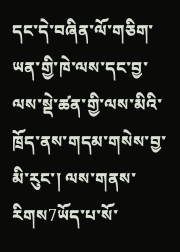དང་དེ་བཞིན་ལོ་གཅིག་ཡན་གྱི་ཁེ་ལས་དང་བྱ་ལས་སྡེ་ཚན་གྱི་ལས་མིའི་ཁྲོད་ནས་གདམ་གསེས་བྱ་མི་རུང་། ལས་གནས་རིགས7ཡོད་པ་སོ་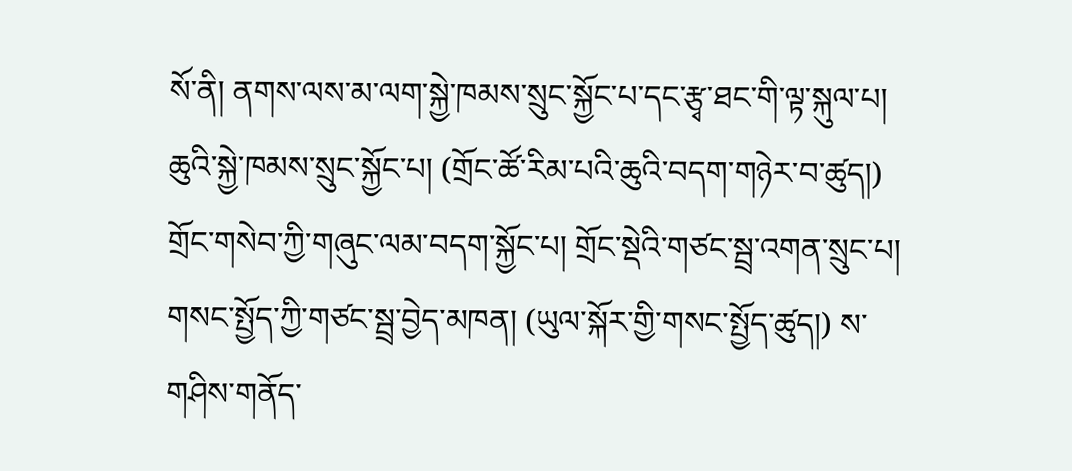སོ་ནི། ནགས་ལས་མ་ལག་སྐྱེ་ཁམས་སྲུང་སྐྱོང་པ་དང་རྩྭ་ཐང་གི་ལྟ་སྐུལ་པ། ཆུའི་སྐྱེ་ཁམས་སྲུང་སྐྱོང་པ། (གྲོང་ཚོ་རིམ་པའི་ཆུའི་བདག་གཉེར་བ་ཚུད།) གྲོང་གསེབ་ཀྱི་གཞུང་ལམ་བདག་སྐྱོང་པ། གྲོང་སྡེའི་གཙང་སྦྲ་འགན་སྲུང་པ། གསང་སྤྱོད་ཀྱི་གཙང་སྦྲ་བྱེད་མཁན། (ཡུལ་སྐོར་གྱི་གསང་སྤྱོད་ཚུད།) ས་གཤིས་གནོད་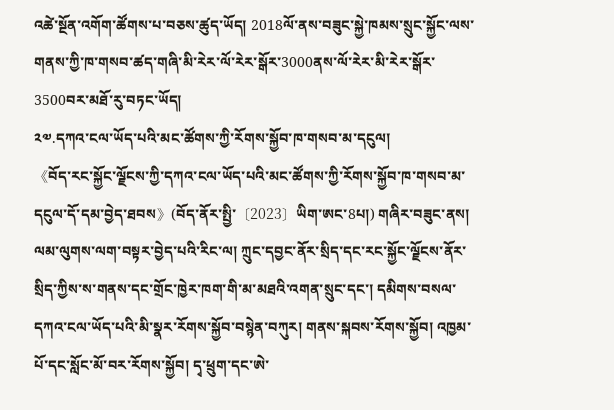འཚེ་སྔོན་འགོག་ཚོགས་པ་བཅས་ཚུད་ཡོད། 2018ལོ་ནས་བཟུང་སྐྱེ་ཁམས་སྲུང་སྐྱོང་ལས་གནས་ཀྱི་ཁ་གསབ་ཚད་གཞི་མི་རེར་ལོ་རེར་སྒོར་3000ནས་ལོ་རེར་མི་རེར་སྒོར་3500བར་མཐོ་རུ་བཏང་ཡོད།
༢༧.དཀའ་ངལ་ཡོད་པའི་མང་ཚོགས་ཀྱི་རོགས་སྐྱོབ་ཁ་གསབ་མ་དངུལ།
《བོད་རང་སྐྱོང་ལྗོངས་ཀྱི་དཀའ་ངལ་ཡོད་པའི་མང་ཚོགས་ཀྱི་རོགས་སྐྱོབ་ཁ་གསབ་མ་དངུལ་དོ་དམ་བྱེད་ཐབས》(བོད་ནོར་སྤྱི་〔2023〕ཡིག་ཨང་8པ།) གཞིར་བཟུང་ནས། ལམ་ལུགས་ལག་བསྟར་བྱེད་པའི་རིང་ལ། ཀྲུང་དབྱང་ནོར་སྲིད་དང་རང་སྐྱོང་ལྗོངས་ནོར་སྲིད་ཀྱིས་ས་གནས་དང་གྲོང་ཁྱེར་ཁག་གི་མ་མཐའི་འགན་སྲུང་དང་། དམིགས་བསལ་དཀའ་ངལ་ཡོད་པའི་མི་སྣར་རོགས་སྐྱོབ་བསྙེན་བཀུར། གནས་སྐབས་རོགས་སྐྱོབ། འཁྱམ་པོ་དང་སློང་མོ་བར་རོགས་སྐྱོབ། དྭ་ཕྲུག་དང་ཨེ་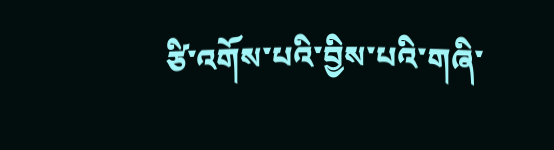ཙི་འགོས་པའི་བྱིས་པའི་གཞི་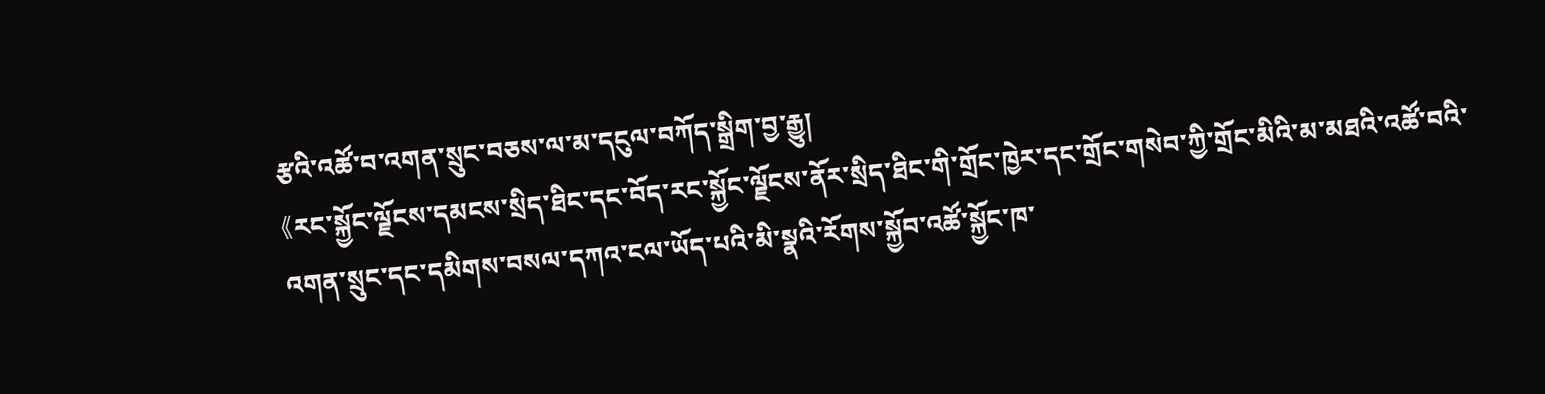རྩའི་འཚོ་བ་འགན་སྲུང་བཅས་ལ་མ་དངུལ་བཀོད་སྒྲིག་བྱ་རྒྱུ།
《རང་སྐྱོང་ལྗོངས་དམངས་སྲིད་ཐིང་དང་བོད་རང་སྐྱོང་ལྗོངས་ནོར་སྲིད་ཐིང་གི་གྲོང་ཁྱེར་དང་གྲོང་གསེབ་ཀྱི་གྲོང་མིའི་མ་མཐའི་འཚོ་བའི་འགན་སྲུང་དང་དམིགས་བསལ་དཀའ་ངལ་ཡོད་པའི་མི་སྣའི་རོགས་སྐྱོབ་འཚོ་སྐྱོང་ཁ་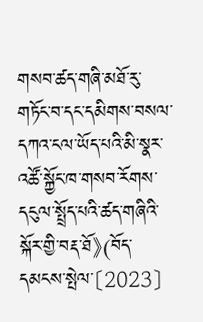གསབ་ཚད་གཞི་མཐོ་རུ་གཏོང་བ་དང་དམིགས་བསལ་དཀའ་ངལ་ཡོད་པའི་མི་སྣར་འཚོ་སྐྱོང་ཁ་གསབ་རོགས་དངུལ་སྤྲོད་པའི་ཚད་གཞིའི་སྐོར་གྱི་བརྡ་ཐོ》(བོད་དམངས་སྤེལ་〔2023〕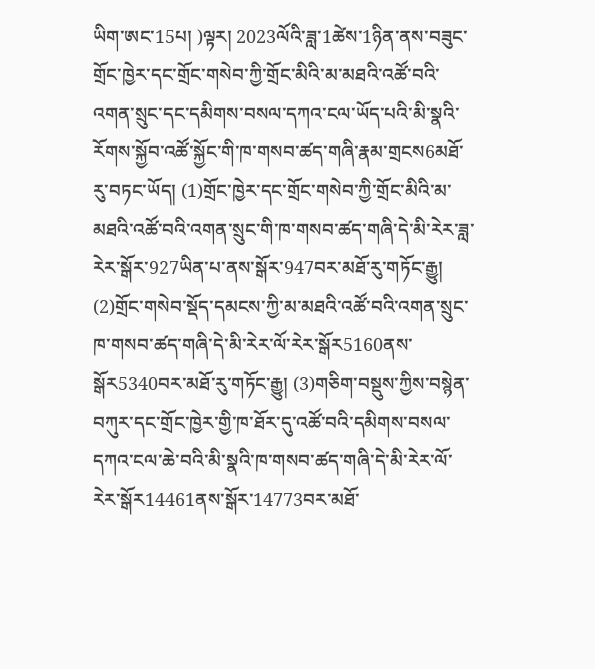ཡིག་ཨང་15པ། )ལྟར། 2023ལོའི་ཟླ་1ཚེས་1ཉིན་ནས་བཟུང་གྲོང་ཁྱེར་དང་གྲོང་གསེབ་ཀྱི་གྲོང་མིའི་མ་མཐའི་འཚོ་བའི་འགན་སྲུང་དང་དམིགས་བསལ་དཀའ་ངལ་ཡོད་པའི་མི་སྣའི་རོགས་སྐྱོབ་འཚོ་སྐྱོང་གི་ཁ་གསབ་ཚད་གཞི་རྣམ་གྲངས6མཐོ་རུ་བཏང་ཡོད། (1)གྲོང་ཁྱེར་དང་གྲོང་གསེབ་ཀྱི་གྲོང་མིའི་མ་མཐའི་འཚོ་བའི་འགན་སྲུང་གི་ཁ་གསབ་ཚད་གཞི་དེ་མི་རེར་ཟླ་རེར་སྒོར་927ཡིན་པ་ནས་སྒོར་947བར་མཐོ་རུ་གཏོང་རྒྱུ།  (2)གྲོང་གསེབ་སྡོད་དམངས་ཀྱི་མ་མཐའི་འཚོ་བའི་འགན་སྲུང་ཁ་གསབ་ཚད་གཞི་དེ་མི་རེར་ལོ་རེར་སྒོར5160ནས་སྒོར5340བར་མཐོ་རུ་གཏོང་རྒྱུ། (3)གཅིག་བསྡུས་ཀྱིས་བསྙེན་བཀུར་དང་གྲོང་ཁྱེར་གྱི་ཁ་ཐོར་དུ་འཚོ་བའི་དམིགས་བསལ་དཀའ་ངལ་ཆེ་བའི་མི་སྣའི་ཁ་གསབ་ཚད་གཞི་དེ་མི་རེར་ལོ་རེར་སྒོར14461ནས་སྒོར་14773བར་མཐོ་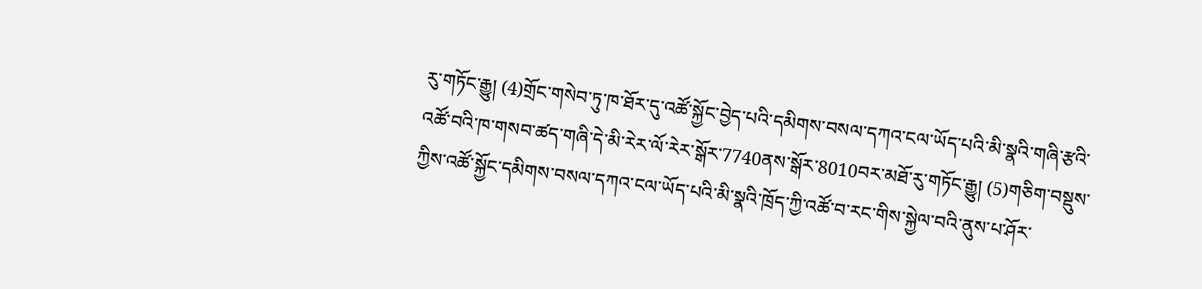རུ་གཏོང་རྒྱུ། (4)གྲོང་གསེབ་ཏུ་ཁ་ཐོར་དུ་འཚོ་སྐྱོང་བྱེད་པའི་དམིགས་བསལ་དཀའ་ངལ་ཡོད་པའི་མི་སྣའི་གཞི་རྩའི་འཚོ་བའི་ཁ་གསབ་ཚད་གཞི་དེ་མི་རེར་ལོ་རེར་སྒོར་7740ནས་སྒོར་8010བར་མཐོ་རུ་གཏོང་རྒྱུ། (5)གཅིག་བསྡུས་ཀྱིས་འཚོ་སྐྱོང་དམིགས་བསལ་དཀའ་ངལ་ཡོད་པའི་མི་སྣའི་ཁྲོད་ཀྱི་འཚོ་བ་རང་གིས་སྐྱེལ་བའི་ནུས་པ་ཤོར་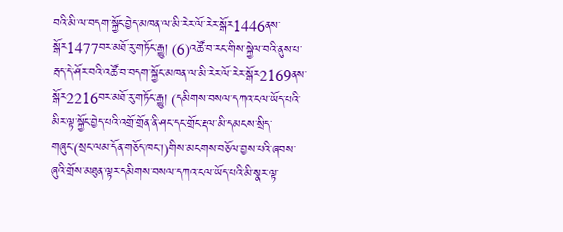བའི་མི་ལ་བདག་སྐྱོང་བྱེད་མཁན་ལ་མི་རེར་ལོ་རེར་སྒོར1446ནས་སྒོར1477བར་མཐོ་རུ་གཏོང་རྒྱུ། (6)འཚོ་བ་རང་གིས་སྐྱེལ་བའི་ནུས་པ་རྦད་དེ་ཤོར་བའི་འཚོ་བ་བདག་སྐྱོང་མཁན་ལ་མི་རེར་ལོ་རེར་སྒོར2169ནས་སྒོར2216བར་མཐོ་རུ་གཏོང་རྒྱུ། (དམིགས་བསལ་དཀའ་ངལ་ཡོད་པའི་མིར་ལྟ་སྐྱོང་བྱེད་པའི་འགྲོ་གྲོན་ནི་ཤང་དང་གྲོང་རྡལ་མི་དམངས་སྲིད་གཞུང་(སྲང་ལམ་དོན་གཅོད་ཁང་།)གིས་མངགས་བཅོལ་བྱས་པའི་ཞབས་ཞུའི་གྲོས་མཐུན་ལྟར་དམིགས་བསལ་དཀའ་ངལ་ཡོད་པའི་མི་སྣར་ལྟ་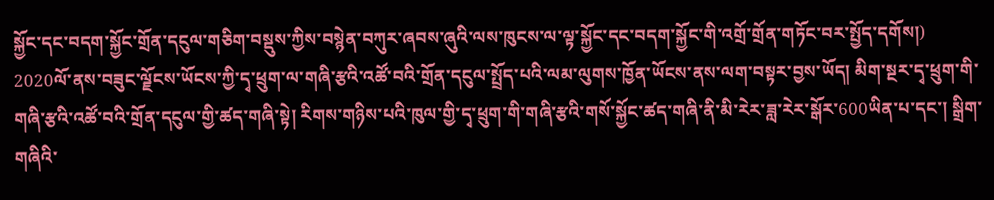སྐྱོང་དང་བདག་སྐྱོང་གྲོན་དངུལ་གཅིག་བསྡུས་ཀྱིས་བསྙེན་བཀུར་ཞབས་ཞུའི་ལས་ཁུངས་ལ་ལྟ་སྐྱོང་དང་བདག་སྐྱོང་གི་འགྲོ་གྲོན་གཏོང་བར་སྤྱོད་དགོས།)
2020ལོ་ནས་བཟུང་ལྗོངས་ཡོངས་ཀྱི་དྭ་ཕྲུག་ལ་གཞི་རྩའི་འཚོ་བའི་གྲོན་དངུལ་སྤྲོད་པའི་ལམ་ལུགས་ཁྱོན་ཡོངས་ནས་ལག་བསྟར་བྱས་ཡོད། མིག་སྔར་དྭ་ཕྲུག་གི་གཞི་རྩའི་འཚོ་བའི་གྲོན་དངུལ་གྱི་ཚད་གཞི་སྟེ། རིགས་གཉིས་པའི་ཁུལ་གྱི་དྭ་ཕྲུག་གི་གཞི་རྩའི་གསོ་སྐྱོང་ཚད་གཞི་ནི་མི་རེར་ཟླ་རེར་སྒོར་600ཡིན་པ་དང་། སྒྲིག་གཞིའི་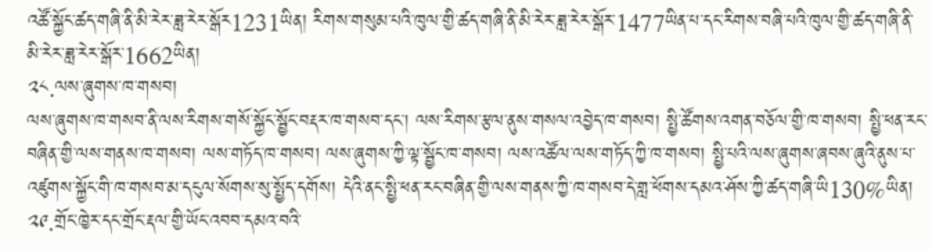འཚོ་སྐྱོང་ཚད་གཞི་ནི་མི་རེར་ཟླ་རེར་སྒོར1231ཡིན། རིགས་གསུམ་པའི་ཁུལ་གྱི་ཚད་གཞི་ནི་མི་རེར་ཟླ་རེར་སྒོར་1477ཡིན་པ་དང་རིགས་བཞི་པའི་ཁུལ་གྱི་ཚད་གཞི་ནི་མི་རེར་ཟླ་རེར་སྒོར་1662ཡིན།
༢༨.ལས་ཞུགས་ཁ་གསབ།
ལས་ཞུགས་ཁ་གསབ་ནི་ལས་རིགས་གསོ་སྐྱོང་སྦྱོང་བརྡར་ཁ་གསབ་དང་། ལས་རིགས་རྩལ་ནུས་གསལ་འབྱེད་ཁ་གསབ། སྤྱི་ཚོགས་འགན་བཅོལ་གྱི་ཁ་གསབ། སྤྱི་ཕན་རང་བཞིན་གྱི་ལས་གནས་ཁ་གསབ། ལས་གཏོད་ཁ་གསབ། ལས་ཞུགས་ཀྱི་ལྟ་སྦྱོང་ཁ་གསབ། ལས་འཚོལ་ལས་གཏོད་ཀྱི་ཁ་གསབ། སྤྱི་པའི་ལས་ཞུགས་ཞབས་ཞུའི་ནུས་པ་འཛུགས་སྐྱོང་གི་ཁ་གསབ་མ་དངུལ་སོགས་སུ་སྤྱོད་དགོས། དེའི་ནང་སྤྱི་ཕན་རང་བཞིན་གྱི་ལས་གནས་ཀྱི་ཁ་གསབ་དེ་གླ་ཕོགས་དམའ་ཤོས་ཀྱི་ཚད་གཞི་ཡི130%ཡིན།
༢༩.གྲོང་ཁྱེར་དང་གྲོང་རྡལ་གྱི་ཡོང་འབབ་དམའ་བའི་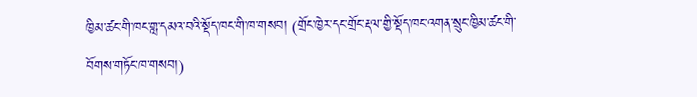ཁྱིམ་ཚང་གི་ཁང་གླ་དམའ་བའི་སྡོད་ཁང་གི་ཁ་གསབ། (གྲོང་ཁྱེར་དང་གྲོང་རྡལ་གྱི་སྡོད་ཁང་འགན་སྲུང་ཁྱིམ་ཚང་གི་བོགས་གཏོང་ཁ་གསབ།)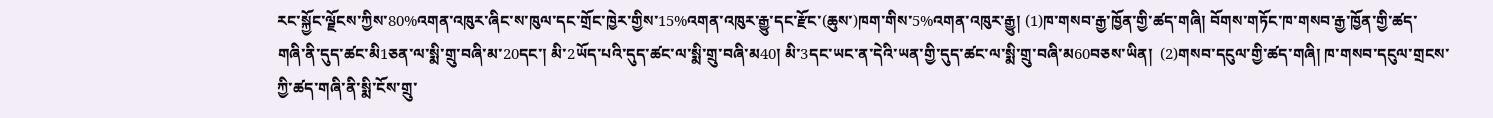རང་སྐྱོང་ལྗོངས་ཀྱིས་80%འགན་འཁུར་ཞིང་ས་ཁུལ་དང་གྲོང་ཁྱེར་གྱིས་15%འགན་འཁུར་རྒྱུ་དང་རྫོང་(ཆུས་)ཁག་གིས་5%འགན་འཁུར་རྒྱུ། (1)ཁ་གསབ་རྒྱ་ཁྱོན་གྱི་ཚད་གཞི། བོགས་གཏོང་ཁ་གསབ་རྒྱ་ཁྱོན་གྱི་ཚད་གཞི་ནི་དུད་ཚང་མི1ཅན་ལ་སྨི་གྲུ་བཞི་མ་20དང་། མི་2ཡོད་པའི་དུད་ཚང་ལ་སྨི་གྲུ་བཞི་མ40། མི་3དང་ཡང་ན་དེའི་ཡན་གྱི་དུད་ཚང་ལ་སྨི་གྲུ་བཞི་མ60བཅས་ཡིན།  (2)གསབ་དངུལ་གྱི་ཚད་གཞི། ཁ་གསབ་དངུལ་གྲངས་ཀྱི་ཚད་གཞི་ནི་སྨི་ངོས་གྲུ་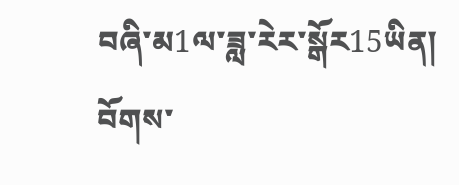བཞི་མ1ལ་ཟླ་རེར་སྒོར15ཡིན། བོགས་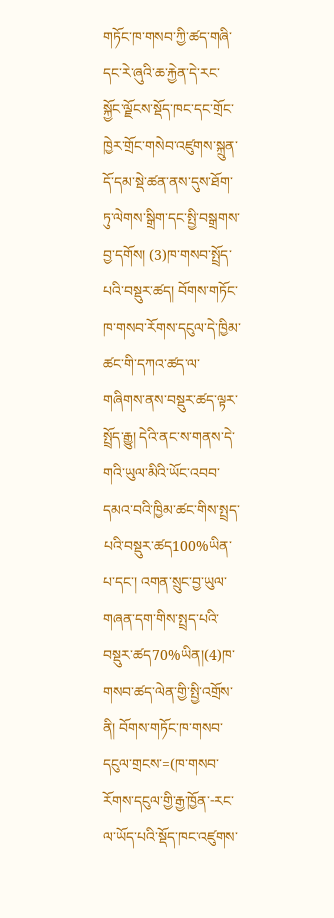གཏོང་ཁ་གསབ་ཀྱི་ཚད་གཞི་དང་རེ་ཞུའི་ཆ་རྐྱེན་དེ་རང་སྐྱོང་ལྗོངས་སྡོད་ཁང་དང་གྲོང་ཁྱེར་གྲོང་གསེབ་འཛུགས་སྐྲུན་དོ་དམ་སྡེ་ཚན་ནས་དུས་ཐོག་ཏུ་ལེགས་སྒྲིག་དང་སྤྱི་བསྒྲགས་བྱ་དགོས། (3)ཁ་གསབ་སྤྲོད་པའི་བསྡུར་ཚད། བོགས་གཏོང་ཁ་གསབ་རོགས་དངུལ་དེ་ཁྱིམ་ཚང་གི་དཀའ་ཚད་ལ་གཞིགས་ནས་བསྡུར་ཚད་ལྟར་སྤྲོད་རྒྱུ། དེའི་ནང་ས་གནས་དེ་གའི་ཡུལ་མིའི་ཡོང་འབབ་དམའ་བའི་ཁྱིམ་ཚང་གིས་སྤྲད་པའི་བསྡུར་ཚད100%ཡིན་པ་དང་། འགན་སྲུང་བྱ་ཡུལ་གཞན་དག་གིས་སྤྲད་པའི་བསྡུར་ཚད70%ཡིན།(4)ཁ་གསབ་ཚད་ལེན་གྱི་སྤྱི་འགྲོས་ནི། བོགས་གཏོང་ཁ་གསབ་དངུལ་གྲངས་=(ཁ་གསབ་རོགས་དངུལ་གྱི་རྒྱ་ཁྱོན་-རང་ལ་ཡོད་པའི་སྡོད་ཁང་འཛུགས་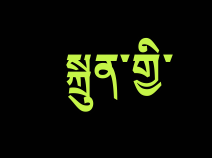སྐྲུན་གྱི་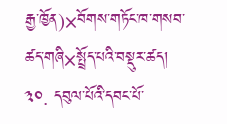རྒྱ་ཁྱོན)×བོགས་གཏོང་ཁ་གསབ་ཚད་གཞི×སྤྲོད་པའི་བསྡུར་ཚད།
༣༠. དབུལ་པོའི་དབང་པོ་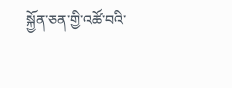སྐྱོན་ཅན་གྱི་འཚོ་བའི་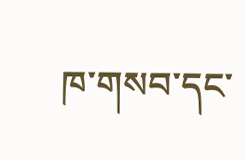ཁ་གསབ་དང་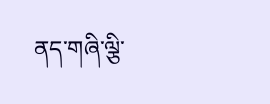ནད་གཞི་ལྕི་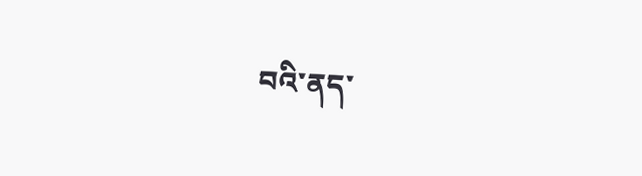བའི་ནད་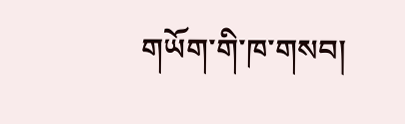གཡོག་གི་ཁ་གསབ།